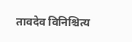तावदेव विनिश्चित्य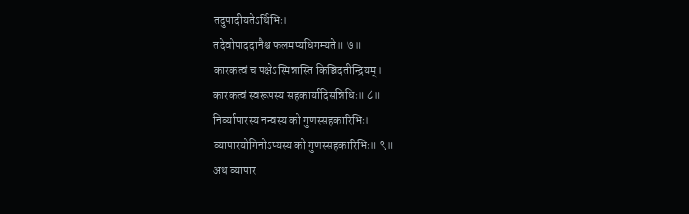तदुपादीयतेऽर्थिभिः।
तदेवोपाददानैश्च फलमप्यधिगम्यते॥ ७॥
कारकत्वं च पक्षेऽस्मिन्नास्ति किञ्चिदतीन्द्रियम्।
कारकत्वं स्वरूपस्य सहकार्यादिसन्निधिः॥ ८॥
निर्व्यापारस्य नन्वस्य को गुणस्सहकारिभिः।
व्यापारयोगिनोऽप्यस्य को गुणस्सहकारिभिः॥ ९॥
अथ व्यापार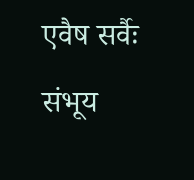एवैष सर्वैः संभूय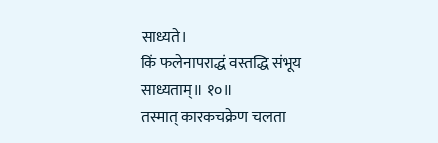साध्यते।
किं फलेनापराद्धं वस्तद्धि संभूय साध्यताम्॥ १०॥
तस्मात् कारकचक्रेण चलता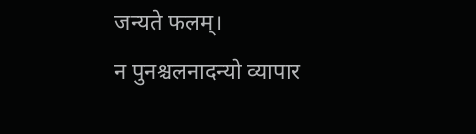जन्यते फलम्।
न पुनश्चलनादन्यो व्यापार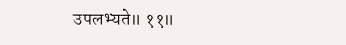उपलभ्यते॥ ११॥